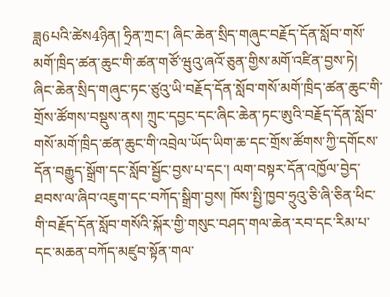ཟླ6པའི་ཚེས4ཉིན། ཧྲིན་ཀྲང་། ཞིང་ཆེན་སྲིད་གཞུང་བརྗོད་དོན་སློབ་གསོ་མགོ་ཁྲིད་ཚན་ཆུང་གི་ཚན་གཙོ་ཝུའུ་ཞའོ་ཅུན་གྱིས་མགོ་འཛིན་བྱས་ཏེ། ཞིང་ཆེན་སྲིད་གཞུང་ཏང་ཙུའུ་ཡི་བརྗོད་དོན་སློབ་གསོ་མགོ་ཁྲིད་ཚན་ཆུང་གི་གྲོས་ཚོགས་བསྡུས་ནས། ཀྲུང་དབྱང་དང་ཞིང་ཆེན་ཏང་ཨུའི་བརྗོད་དོན་སློབ་གསོ་མགོ་ཁྲིད་ཚན་ཆུང་གི་འབྲེལ་ཡོད་ཡིག་ཆ་དང་གྲོས་ཚོགས་ཀྱི་དགོངས་དོན་བརྒྱུད་སྒྲོག་དང་སློབ་སྦྱོང་བྱས་པ་དང་། ལག་བསྟར་དོན་འཁྱོལ་བྱེད་ཐབས་ལ་ཞིབ་འཇུག་དང་བཀོད་སྒྲིག་བྱས། ཁོས་སྤྱི་ཁྱབ་ཧྲུའུ་ཅི་ཞི་ཅིན་ཕིང་གི་བརྗོད་དོན་སློབ་གསོའི་སྐོར་གྱི་གསུང་བཤད་གལ་ཆེན་རབ་དང་རིམ་པ་དང་མཆན་བཀོད་མཛུབ་སྟོན་གལ་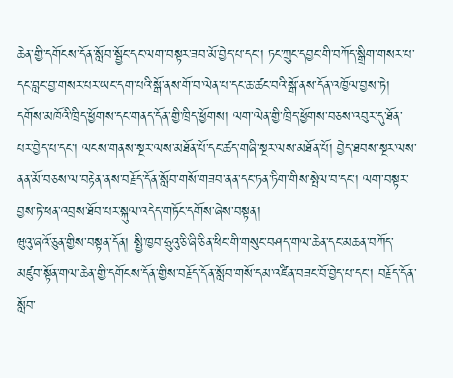ཆེན་གྱི་དགོངས་དོན་སློབ་སྦྱོང་དང་ལག་བསྟར་ཟབ་མོ་བྱེད་པ་དང་། ཏང་ཀྲུང་དབྱང་གི་བཀོད་སྒྲིག་གསར་པ་དང་བླང་བྱ་གསར་པར་ཡང་དག་པའི་སྒོ་ནས་གོ་བ་ལེན་པ་དང་ཆ་ཚང་བའི་སྒོ་ནས་དོན་འཁྱོལ་བྱས་ཏེ། དགོས་མཁོའི་ཁྲིད་ཕྱོགས་དང་གནད་དོན་གྱི་ཁྲིད་ཕྱོགས། ལག་ལེན་གྱི་ཁྲིད་ཕྱོགས་བཅས་འབུར་དུ་ཐོན་པར་བྱེད་པ་དང་། ལངས་གནས་སྔར་ལས་མཐོན་པོ་དང་ཚད་གཞི་སྔར་ལས་མཐོན་པོ། བྱེད་ཐབས་སྔར་ལས་ནན་མོ་བཅས་ལ་བརྟེན་ནས་བརྗོད་དོན་སློབ་གསོ་གཟབ་ནན་དང་ཏན་ཏིག་གིས་སྤེལ་བ་དང་། ལག་བསྟར་བྱས་ཏེ་ཕན་འབྲས་ཐོབ་པར་སྐུལ་འདེད་གཏོང་དགོས་ཞེས་བསྟན།
ཝུའུ་ཞའོ་ཅུན་གྱིས་བསྟན་དོན། སྤྱི་ཁྱབ་ཧྲུའུ་ཅི་ཞི་ཅིན་ཕིང་གི་གསུང་བཤད་གལ་ཆེན་དང་མཆན་བཀོད་མཛུབ་སྟོན་གལ་ཆེན་གྱི་དགོངས་དོན་གྱིས་བརྗོད་དོན་སློབ་གསོ་དམ་འཛིན་བཟང་བོ་བྱེད་པ་དང་། བརྗོད་དོན་སློབ་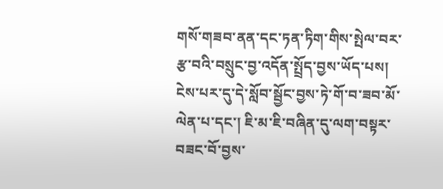གསོ་གཟབ་ནན་དང་ཏན་ཏིག་གིས་སྤེལ་བར་རྩ་བའི་བསྲུང་བྱ་འདོན་སྤྲོད་བྱས་ཡོད་པས། ངེས་པར་དུ་དེ་སློབ་སྦྱོང་བྱས་ཏེ་གོ་བ་ཟབ་མོ་ལེན་པ་དང་། ཇི་མ་ཇི་བཞིན་དུ་ལག་བསྟར་བཟང་བོ་བྱས་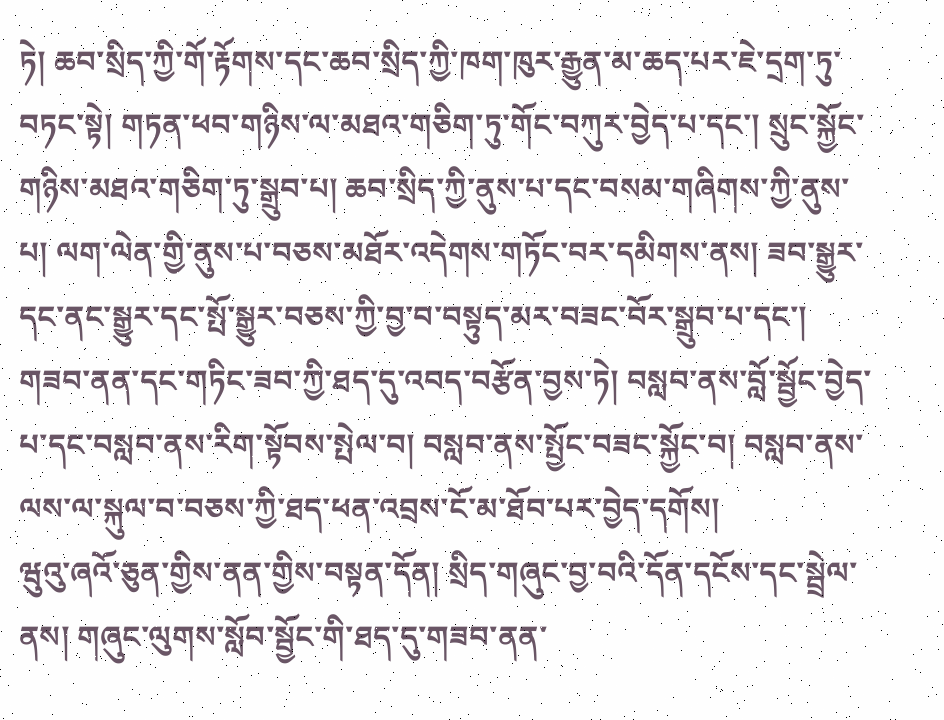ཏེ། ཆབ་སྲིད་ཀྱི་གོ་རྟོགས་དང་ཆབ་སྲིད་ཀྱི་ཁག་ཁུར་རྒྱུན་མ་ཆད་པར་ཇེ་དྲག་ཏུ་བཏང་སྟེ། གཏན་ཕབ་གཉིས་ལ་མཐའ་གཅིག་ཏུ་གོང་བཀུར་བྱེད་པ་དང་། སྲུང་སྐྱོང་གཉིས་མཐའ་གཅིག་ཏུ་སྒྲུབ་པ། ཆབ་སྲིད་ཀྱི་ནུས་པ་དང་བསམ་གཞིགས་ཀྱི་ནུས་པ། ལག་ལེན་གྱི་ནུས་པ་བཅས་མཐོར་འདེགས་གཏོང་བར་དམིགས་ནས། ཟབ་སྒྱུར་དང་ནང་སྒྱུར་དང་སྤོ་སྒྱུར་བཅས་ཀྱི་བྱ་བ་བསྟུད་མར་བཟང་བོར་སྒྲུབ་པ་དང་། གཟབ་ནན་དང་གཏིང་ཟབ་ཀྱི་ཐད་དུ་འབད་བརྩོན་བྱས་ཏེ། བསླབ་ནས་བློ་སྦྱོང་བྱེད་པ་དང་བསླབ་ནས་རིག་སྟོབས་སྤེལ་བ། བསླབ་ནས་སྤྱོང་བཟང་སྐྱོང་བ། བསླབ་ནས་ལས་ལ་སྐུལ་བ་བཅས་ཀྱི་ཐད་ཕན་འབྲས་ངོ་མ་ཐོབ་པར་བྱེད་དགོས།
ཝུའུ་ཞའོ་ཅུན་གྱིས་ནན་གྱིས་བསྟན་དོན། སྲིད་གཞུང་བྱ་བའི་དོན་དངོས་དང་སྦྲེལ་ནས། གཞུང་ལུགས་སློབ་སྦྱོང་གི་ཐད་དུ་གཟབ་ནན་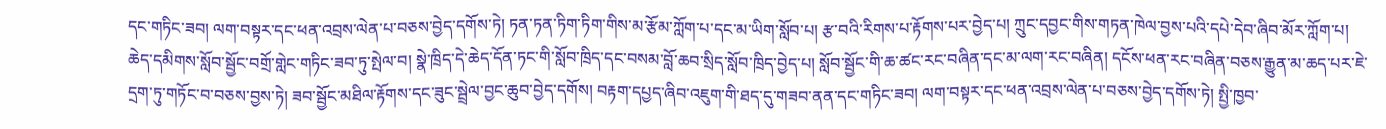དང་གཏིང་ཟབ། ལག་བསྟར་དང་ཕན་འབྲས་ལེན་པ་བཅས་བྱེད་དགོས་ཏེ། ཏན་ཏན་ཏིག་ཏིག་གིས་མ་རྩོམ་ཀློག་པ་དང་མ་ཡིག་སློབ་པ། རྩ་བའི་རིགས་པ་རྟོགས་པར་བྱེད་པ། ཀྲུང་དབྱང་གིས་གཏན་ཁེལ་བྱས་པའི་དཔེ་དེབ་ཞིབ་མོར་ཀློག་པ། ཆེད་དམིགས་སློབ་སྦྱོང་བགྲོ་གླེང་གཏིང་ཟབ་ཏུ་སྤེལ་བ། སྣེ་ཁྲིད་དེ་ཆེད་དོན་ཏང་གི་སློབ་ཁྲིད་དང་བསམ་བློ་ཆབ་སྲིད་སློབ་ཁྲིད་བྱེད་པ། སློབ་སྦྱོང་གི་ཆ་ཚང་རང་བཞིན་དང་མ་ལག་རང་བཞིན། དངོས་ཕན་རང་བཞིན་བཅས་རྒྱུན་མ་ཆད་པར་ཇེ་དྲག་ཏུ་གཏོང་བ་བཅས་བྱས་ཏེ། ཟབ་སྦྱོང་མཐིལ་རྟོགས་དང་ཟུང་སྦྲེལ་བྱང་ཆུབ་བྱེད་དགོས། བརྟག་དཔྱད་ཞིབ་འཇུག་གི་ཐད་དུ་གཟབ་ནན་དང་གཏིང་ཟབ། ལག་བསྟར་དང་ཕན་འབྲས་ལེན་པ་བཅས་བྱེད་དགོས་ཏེ། སྤྱི་ཁྱབ་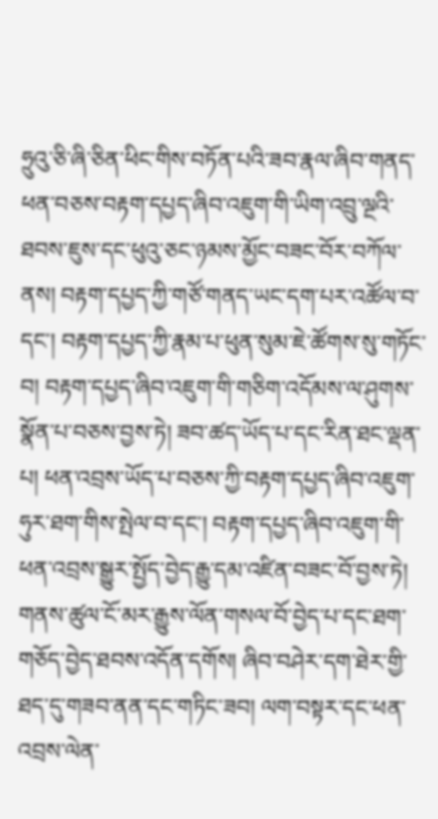ཧྲུའུ་ཅི་ཞི་ཅིན་ཕིང་གིས་བཏོན་པའི་ཟབ་རྣལ་ཞིབ་གནད་ཕན་བཅས་བརྟག་དཔྱད་ཞིབ་འཇུག་གི་ཡིག་འབྲུ་ལྔའི་ཐབས་ཇུས་དང་ཕུའུ་ཅང་ཉམས་མྱོང་བཟང་བོར་བཀོལ་ནས། བརྟག་དཔྱད་ཀྱི་གཙོ་གནད་ཡང་དག་པར་འཚོལ་བ་དང་། བརྟག་དཔྱད་ཀྱི་རྣམ་པ་ཕུན་སུམ་ཇེ་ཚོགས་སུ་གཏོང་བ། བརྟག་དཔྱད་ཞིབ་འཇུག་གི་གཅིག་འདོམས་ལ་ཤུགས་སྣོན་པ་བཅས་བྱས་ཏེ། ཟབ་ཚད་ཡོད་པ་དང་རིན་ཐང་ལྡན་པ། ཕན་འབྲས་ཡོད་པ་བཅས་ཀྱི་བརྟག་དཔྱད་ཞིབ་འཇུག་ཧུར་ཐག་གིས་སྤེལ་བ་དང་། བརྟག་དཔྱད་ཞིབ་འཇུག་གི་ཕན་འབྲས་སྒྱུར་སྤྱོད་བྱེད་རྒྱུ་དམ་འཛིན་བཟང་བོ་བྱས་ཏེ། གནས་ཚུལ་ངོ་མར་རྒྱུས་ལོན་གསལ་བོ་བྱེད་པ་དང་ཐག་གཅོད་བྱེད་ཐབས་འདོན་དགོས། ཞིབ་བཤེར་དག་ཐེར་གྱི་ཐད་དུ་གཟབ་ནན་དང་གཏིང་ཟབ། ལག་བསྟར་དང་ཕན་འབྲས་ལེན་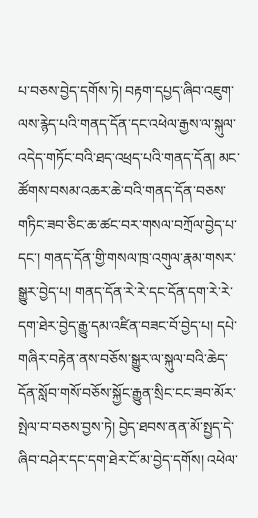པ་བཅས་བྱེད་དགོས་ཏེ། བརྟག་དཔྱད་ཞིབ་འཇུག་ལས་རྙེད་པའི་གནད་དོན་དང་འཕེལ་རྒྱས་ལ་སྐུལ་འདེད་གཏོང་བའི་ཐད་འཕྲད་པའི་གནད་དོན། མང་ཚོགས་བསམ་འཆར་ཆེ་བའི་གནད་དོན་བཅས་གཏིང་ཟབ་ཅིང་ཆ་ཚང་བར་གསལ་བཀྲོལ་བྱེད་པ་དང་། གནད་དོན་གྱི་གསལ་ཁྲ་འགུལ་རྣམ་གསར་སྒྱུར་བྱེད་པ། གནད་དོན་རེ་རེ་དང་དོན་དག་རེ་རེ་དག་ཐེར་བྱེད་རྒྱུ་དམ་འཛིན་བཟང་བོ་བྱེད་པ། དཔེ་གཞིར་བརྟེན་ནས་བཅོས་སྒྱུར་ལ་སྐུལ་བའི་ཆེད་དོན་སློབ་གསོ་བཅོས་སྐྱོང་རྒྱུན་སྲིང་ངང་ཟབ་མོར་སྤེལ་བ་བཅས་བྱས་ཏེ། བྱེད་ཐབས་ནན་མོ་སྤྱད་དེ་ཞིབ་བཤེར་དང་དག་ཐེར་ངོ་མ་བྱེད་དགོས། འཕེལ་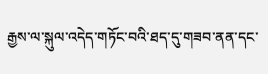རྒྱས་ལ་སྐུལ་འདེད་གཏོང་བའི་ཐད་དུ་གཟབ་ནན་དང་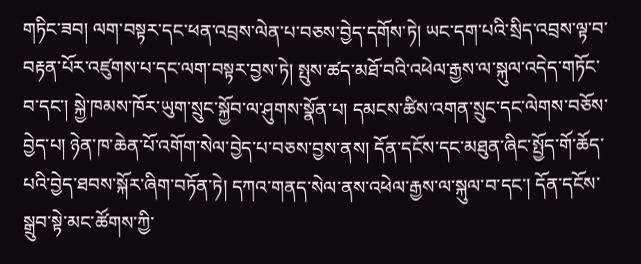གཏིང་ཟབ། ལག་བསྟར་དང་ཕན་འབྲས་ལེན་པ་བཅས་བྱེད་དགོས་ཏེ། ཡང་དག་པའི་སྲིད་འབྲས་ལྟ་བ་བརྟན་པོར་འཛུགས་པ་དང་ལག་བསྟར་བྱས་ཏེ། སྤུས་ཚད་མཐོ་བའི་འཕེལ་རྒྱས་ལ་སྐུལ་འདེད་གཏོང་བ་དང་། སྐྱེ་ཁམས་ཁོར་ཡུག་སྲུང་སྐྱོབ་ལ་ཤུགས་སྣོན་པ། དམངས་ཚིས་འགན་སྲུང་དང་ལེགས་བཅོས་བྱེད་པ། ཉེན་ཁ་ཆེན་པོ་འགོག་སེལ་བྱེད་པ་བཅས་བྱས་ནས། དོན་དངོས་དང་མཐུན་ཞིང་སྤྱོད་གོ་ཆོད་པའི་བྱེད་ཐབས་སྐོར་ཞིག་བཏོན་ཏེ། དཀའ་གནད་སེལ་ནས་འཕེལ་རྒྱས་ལ་སྐུལ་བ་དང་། དོན་དངོས་སྒྲུབ་སྟེ་མང་ཚོགས་ཀྱི་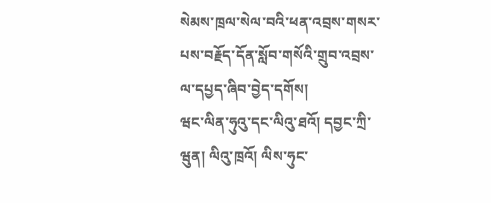སེམས་ཁྲལ་སེལ་བའི་ཕན་འབྲས་གསར་པས་བརྗོད་དོན་སློབ་གསོའི་གྲུབ་འབྲས་ལ་དཔྱད་ཞིབ་བྱེད་དགོས།
ཝང་ལིན་ཧུའུ་དང་ལིའུ་ཐའོ། དབྱང་ཀྲི་ཝུན། ལིའུ་ཁྲའོ། ལིས་ཧུང་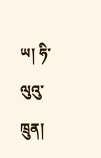ཡ། ཧི་ལུའུ་ཁྲུན།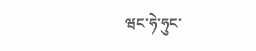ཝང་ཧེ་ཧུང་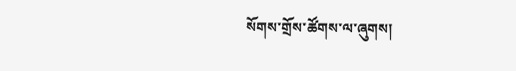སོགས་གྲོས་ཚོགས་ལ་ཞུགས།